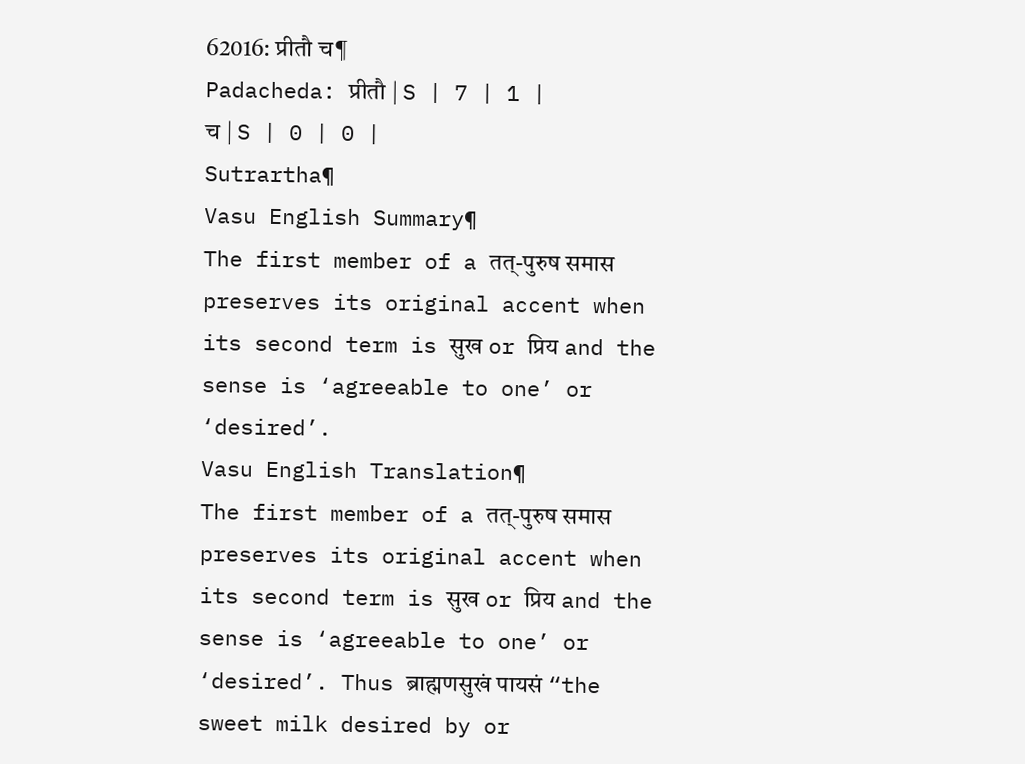62016: प्रीतौ च¶
Padacheda: प्रीतौ | S | 7 | 1 |
च | S | 0 | 0 |
Sutrartha¶
Vasu English Summary¶
The first member of a तत्-पुरुष समास preserves its original accent when its second term is सुख or प्रिय and the sense is ‘agreeable to one’ or ‘desired’.
Vasu English Translation¶
The first member of a तत्-पुरुष समास preserves its original accent when its second term is सुख or प्रिय and the sense is ‘agreeable to one’ or ‘desired’. Thus ब्राह्मणसुखं पायसं “the sweet milk desired by or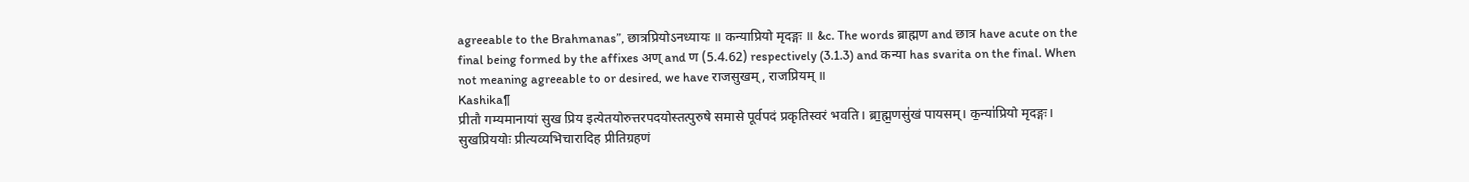agreeable to the Brahmanas”, छात्रप्रियोऽनध्यायः ॥ कन्याप्रियो मृदङ्गः ॥ &c. The words ब्राह्मण and छात्र have acute on the final being formed by the affixes अण् and ण (5.4.62) respectively (3.1.3) and कन्या has svarita on the final. When not meaning agreeable to or desired, we have राजसुखम्, राजप्रियम् ॥
Kashika¶
प्रीतौ गम्यमानायां सुख प्रिय इत्येतयोरुत्तरपदयोस्तत्पुरुषे समासे पूर्वपदं प्रकृतिस्वरं भवति। ब्रा॒ह्म॒णसु॑खं पायसम्। क॒न्या॑प्रियो मृदङ्गः। सुखप्रिययोः प्रीत्यव्यभिचारादिह प्रीतिग्रहणं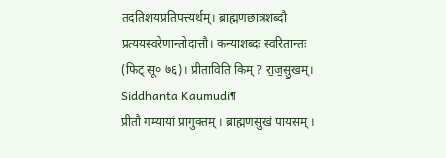तदतिशयप्रतिपत्त्यर्थम्। ब्राह्मणछात्रशब्दौ प्रत्ययस्वरेणान्तोदात्तौ। कन्याशब्दः स्वरितान्तः (फिट् सू० ७६)। प्रीताविति किम् ? रा॒ज॒सु॒खम्।
Siddhanta Kaumudi¶
प्रीतौ गम्यायां प्रागुक्तम् । ब्राह्मणसुखं पायसम् ।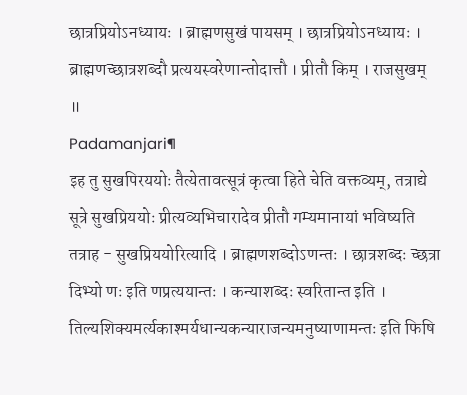छात्रप्रियोऽनध्यायः । ब्राह्मणसुखं पायसम् । छात्रप्रियोऽनध्यायः । ब्राह्मणच्छात्रशब्दौ प्रत्ययस्वरेणान्तोदात्तौ । प्रीतौ किम् । राजसुखम् ॥
Padamanjari¶
इह तु सुखपिरययोः तैत्येतावत्सूत्रं कृत्वा हिते चेति वक्तव्यम्, तत्राद्ये सूत्रे सुखप्रिययोः प्रीत्यव्यभिचारादेव प्रीतौ गम्यमानायां भविष्यति तत्राह - सुखप्रिययोरित्यादि । ब्राह्मणशब्दोऽणन्तः । छात्रशब्दः च्छत्रा दिभ्यो णः इति णप्रत्ययान्तः । कन्याशब्दः स्वरितान्त इति । तिल्यशिक्यमर्त्यकाश्मर्यधान्यकन्याराजन्यमनुष्याणामन्तः इति फिषि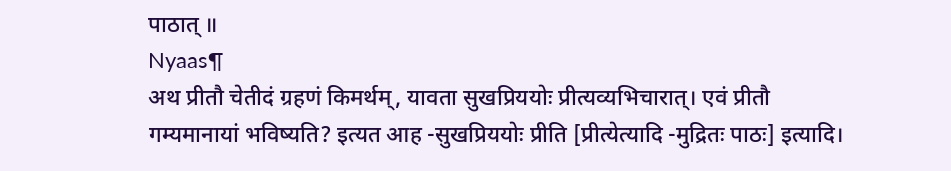पाठात् ॥
Nyaas¶
अथ प्रीतौ चेतीदं ग्रहणं किमर्थम्, यावता सुखप्रिययोः प्रीत्यव्यभिचारात्। एवं प्रीतौ गम्यमानायां भविष्यति? इत्यत आह -सुखप्रिययोः प्रीति [प्रीत्येत्यादि -मुद्रितः पाठः] इत्यादि।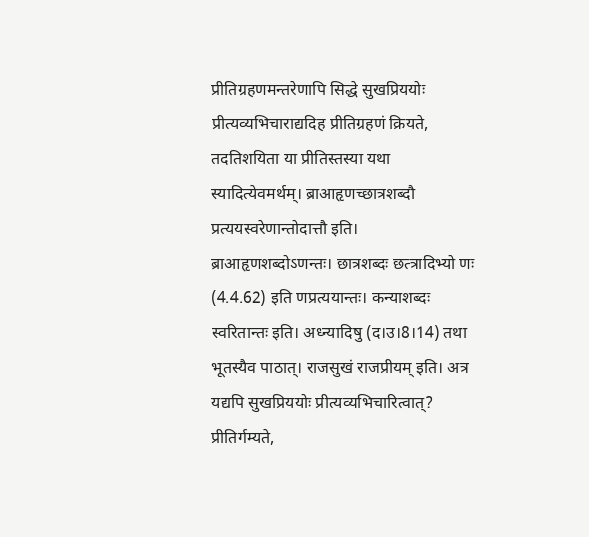प्रीतिग्रहणमन्तरेणापि सिद्धे सुखप्रिययोः प्रीत्यव्यभिचाराद्यदिह प्रीतिग्रहणं क्रियते, तदतिशयिता या प्रीतिस्तस्या यथा स्यादित्येवमर्थम्। ब्राआहृणच्छात्रशब्दौ प्रत्ययस्वरेणान्तोदात्तौ इति। ब्राआहृणशब्दोऽणन्तः। छात्रशब्दः छत्त्रादिभ्यो णः (4.4.62) इति णप्रत्ययान्तः। कन्याशब्दः स्वरितान्तः इति। अध्न्यादिषु (द।उ।8।14) तथा भूतस्यैव पाठात्। राजसुखं राजप्रीयम् इति। अत्र यद्यपि सुखप्रिययोः प्रीत्यव्यभिचारित्वात्? प्रीतिर्गम्यते,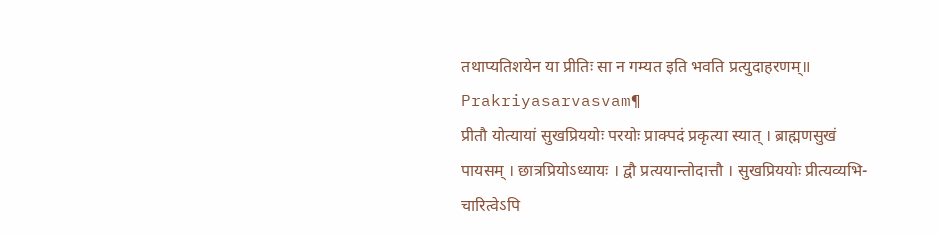तथाप्यतिशयेन या प्रीतिः सा न गम्यत इति भवति प्रत्युदाहरणम्॥
Prakriyasarvasvam¶
प्रीतौ योत्यायां सुखप्रिययोः परयोः प्राक्पदं प्रकृत्या स्यात् । ब्राह्मणसुखं पायसम् । छात्रप्रियोऽध्यायः । द्वौ प्रत्ययान्तोदात्तौ । सुखप्रिययोः प्रीत्यव्यभि- चारित्वेऽपि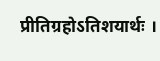प्रीतिग्रहोऽतिशयार्थः ।